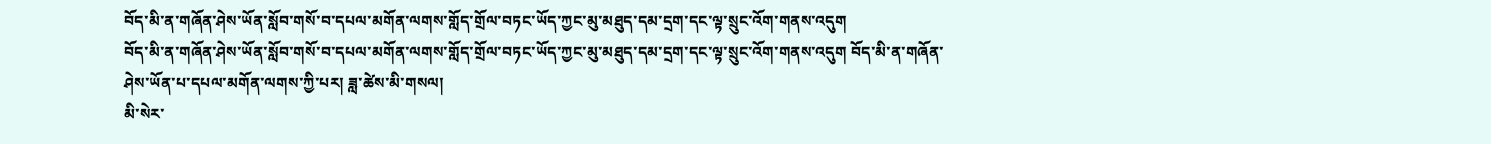བོད་མི་ན་གཞོན་ཤེས་ཡོན་སློབ་གསོ་བ་དཔལ་མགོན་ལགས་གློད་གྲོལ་བཏང་ཡོད་ཀྱང་མུ་མཐུད་དམ་དྲག་དང་ལྟ་སྲུང་འོག་གནས་འདུག
བོད་མི་ན་གཞོན་ཤེས་ཡོན་སློབ་གསོ་བ་དཔལ་མགོན་ལགས་གློད་གྲོལ་བཏང་ཡོད་ཀྱང་མུ་མཐུད་དམ་དྲག་དང་ལྟ་སྲུང་འོག་གནས་འདུག བོད་མི་ན་གཞོན་ཤེས་ཡོན་པ་དཔལ་མགོན་ལགས་ཀྱི་པར། ཟླ་ཚེས་མི་གསལ།
མི་སེར་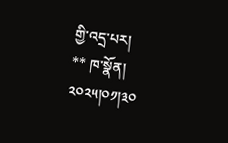གྱི་འདྲ་པར།
** ཁ་སྣོན།  ༢༠༢༥།༠༡།༣༠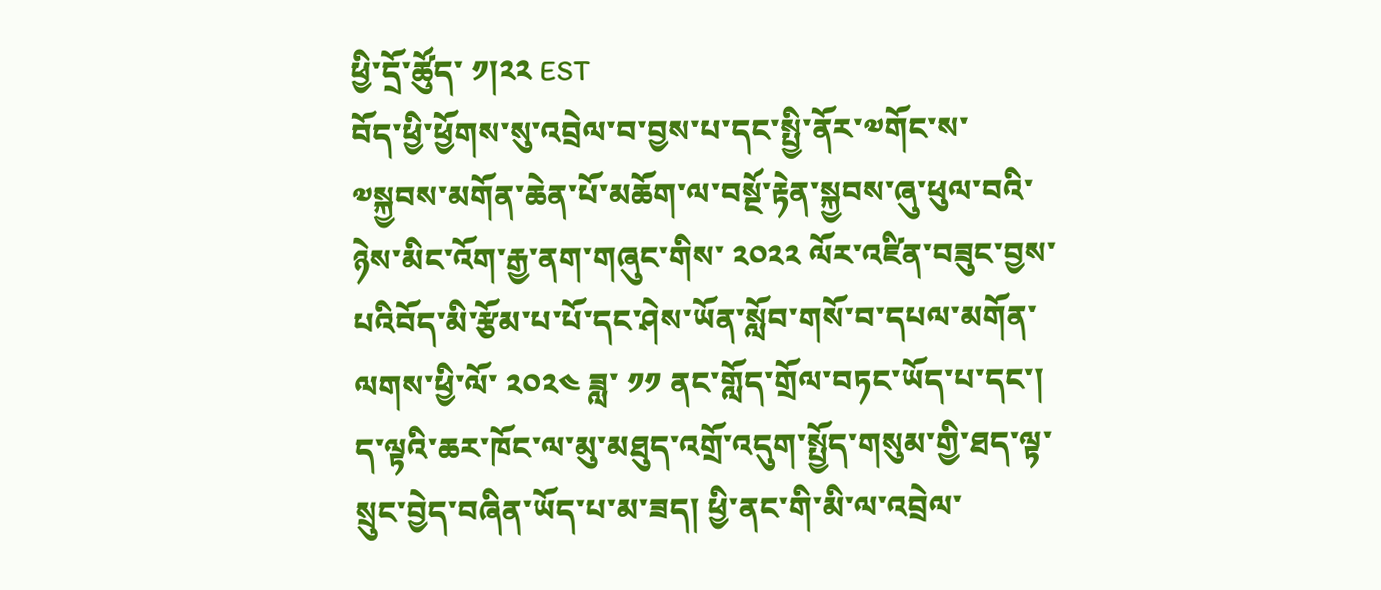ཕྱི་དྲོ་ཚོུད་ ༡།༢༢ EST
བོད་ཕྱི་ཕྱོགས་སུ་འབྲེལ་བ་བྱས་པ་དང་སྤྱི་ནོར་༧གོང་ས་༧སྐྱབས་མགོན་ཆེན་པོ་མཆོག་ལ་བསྔོ་རྟེན་སྐྱབས་ཞུ་ཕུལ་བའི་ཉེས་མིང་འོག་རྒྱ་ནག་གཞུང་གིས་ ༢༠༢༢ ལོར་འཛིན་བཟུང་བྱས་པའིབོད་མི་རྩོམ་པ་པོ་དང་ཤེས་ཡོན་སློབ་གསོ་བ་དཔལ་མགོན་ལགས་ཕྱི་ལོ་ ༢༠༢༤ ཟླ་ ༡༡ ནང་གློད་གྲོལ་བཏང་ཡོད་པ་དང་། ད་ལྟའི་ཆར་ཁོང་ལ་མུ་མཐུད་འགྲོ་འདུག་སྤྱོད་གསུམ་གྱི་ཐད་ལྟ་སྲུང་བྱེད་བཞིན་ཡོད་པ་མ་ཟད། ཕྱི་ནང་གི་མི་ལ་འབྲེལ་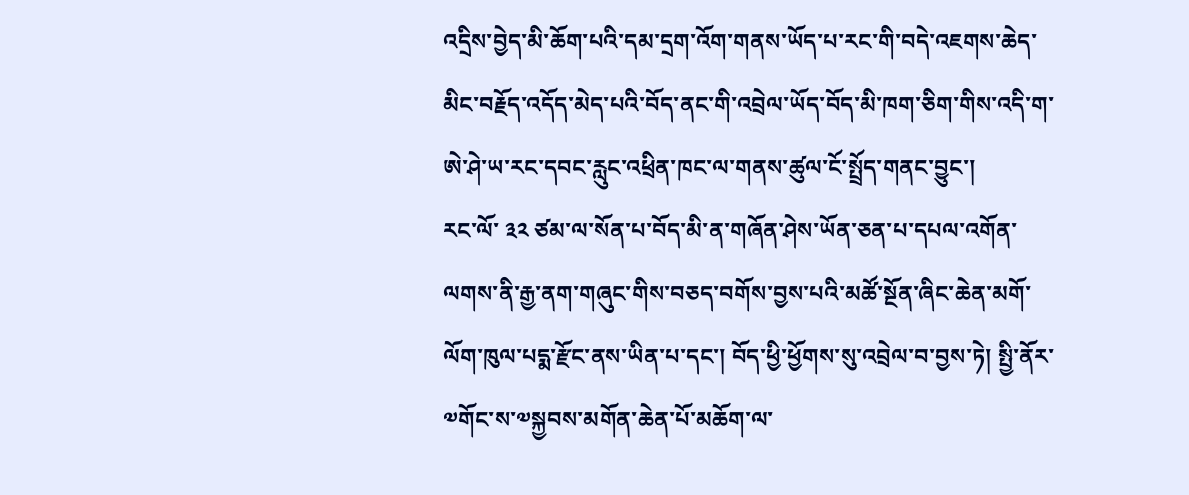འདྲིས་བྱེད་མི་ཆོག་པའི་དམ་དྲག་འོག་གནས་ཡོད་པ་རང་གི་བདེ་འཇགས་ཆེད་མིང་བརྗོད་འདོད་མེད་པའི་བོད་ནང་གི་འབྲེལ་ཡོད་བོད་མི་ཁག་ཅིག་གིས་འདི་ག་ཨེ་ཤེ་ཡ་རང་དབང་རླུང་འཕྲིན་ཁང་ལ་གནས་ཚུལ་ངོ་སྤྲོད་གནང་བྱུང་།
རང་ལོ་ ༣༢ ཙམ་ལ་སོན་པ་བོད་མི་ན་གཞོན་ཤེས་ཡོན་ཅན་པ་དཔལ་འགོན་ལགས་ནི་རྒྱ་ནག་གཞུང་གིས་བཅད་བགོས་བྱས་པའི་མཚོ་སྔོན་ཞིང་ཆེན་མགོ་ལོག་ཁུལ་པདྨ་རྫོང་ནས་ཡིན་པ་དང་། བོད་ཕྱི་ཕྱོགས་སུ་འབྲེལ་བ་བྱས་ཏེ། སྤྱི་ནོར་༧གོང་ས་༧སྐྱབས་མགོན་ཆེན་པོ་མཆོག་ལ་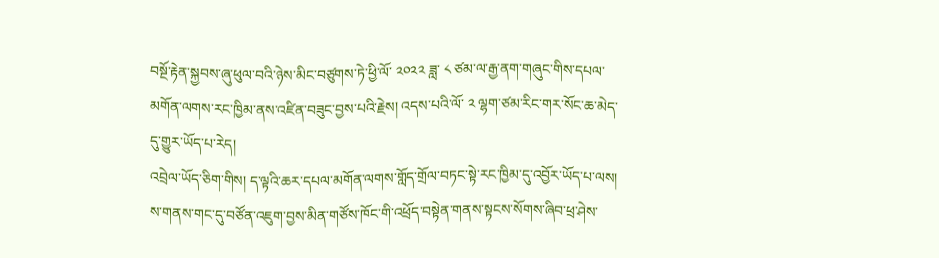བསྔོ་རྟེན་སྐྱབས་ཞུ་ཕུལ་བའི་ཉེས་མིང་བཙུགས་ཏེ་ཕྱི་ལོ་ ༢༠༢༢ ཟླ་ ༨ ཙམ་ལ་རྒྱ་ནག་གཞུང་གིས་དཔལ་མགོན་ལགས་རང་ཁྱིམ་ནས་འཛིན་བཟུང་བྱས་པའི་རྗེས། འདས་པའི་ལོ་ ༢ ལྷག་ཙམ་རིང་གར་སོང་ཆ་མེད་དུ་གྱུར་ཡོད་པ་རེད།
འབྲེལ་ཡོད་ཅིག་གིས། ད་ལྟའི་ཆར་དཔལ་མགོན་ལགས་གློད་གྲོལ་བཏང་སྟེ་རང་ཁྱིམ་དུ་འབྱོར་ཡོད་པ་ལས། ས་གནས་གང་དུ་བཙོན་འཇུག་བྱས་མིན་གཙོས་ཁོང་གི་འཕྲོད་བསྟེན་གནས་སྟངས་སོགས་ཞིབ་ཕྲ་ཤེས་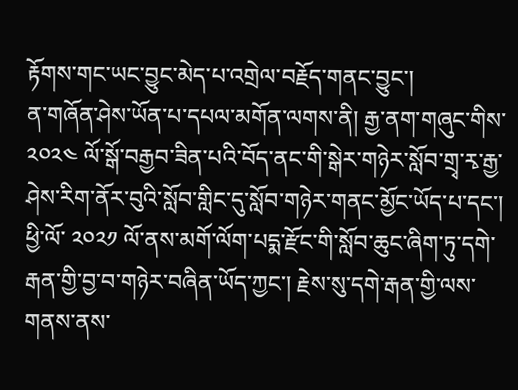རྟོགས་གང་ཡང་བྱུང་མེད་པ་འགྲེལ་བརྗོད་གནང་བྱུང་།
ན་གཞོན་ཤེས་ཡོན་པ་དཔལ་མགོན་ལགས་ནི། རྒྱ་ནག་གཞུང་གིས་ ༢༠༢༤ ལོ་སྒོ་བརྒྱབ་ཟིན་པའི་བོད་ནང་གི་སྒེར་གཉེར་སློབ་གྲྭ་རྭ་རྒྱ་ཤེས་རིག་ནོར་བུའི་སློབ་གླིང་དུ་སློབ་གཉེར་གནང་མྱོང་ཡོད་པ་དང་། ཕྱི་ལོ་ ༢༠༢༡ ལོ་ནས་མགོ་ལོག་པདྨ་རྫོང་གི་སློབ་ཆུང་ཞིག་ཏུ་དགེ་རྒན་གྱི་བྱ་བ་གཉེར་བཞིན་ཡོད་ཀྱང་། རྗེས་སུ་དགེ་རྒན་གྱི་ལས་གནས་ནས་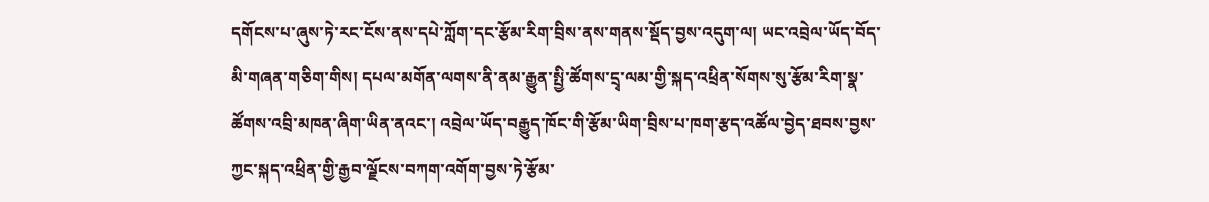དགོངས་པ་ཞུས་ཏེ་རང་ངོས་ནས་དཔེ་ཀློག་དང་རྩོམ་རིག་བྲིས་ནས་གནས་སྡོད་བྱས་འདུག་ལ། ཡང་འབྲེལ་ཡོད་བོད་མི་གཞན་གཅིག་གིས། དཔལ་མགོན་ལགས་ནི་ནམ་རྒྱུན་སྤྱི་ཚོགས་དྲྭ་ལམ་གྱི་སྐད་འཕྲིན་སོགས་སུ་རྩོམ་རིག་སྣ་ཚོགས་འབྲི་མཁན་ཞིག་ཡིན་ནའང་། འབྲེལ་ཡོད་བརྒྱུད་ཁོང་གི་རྩོམ་ཡིག་བྲིས་པ་ཁག་རྩད་འཚོལ་བྱེད་ཐབས་བྱས་ཀྱང་སྐད་འཕྲིན་གྱི་རྒྱབ་ལྗོངས་བཀག་འགོག་བྱས་ཏེ་རྩོམ་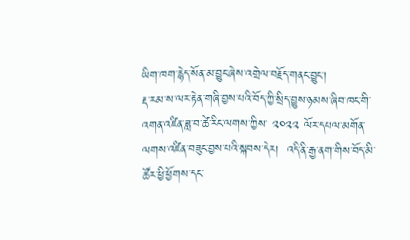ཡིག་ཁག་རྙེད་སོན་མ་བྱུང་ཞེས་འགྲེལ་བརྗོད་གནང་བྱུང་།
རྡ་རམ་ས་ལར་རྟེན་གཞི་བྱས་པའི་བོད་ཀྱི་སྲིད་བྱུས་ཉམས་ཞིབ་ཁང་གི་འགན་འཛིན་ཟླ་བ་ཚེ་རིང་ལགས་ཀྱིས་ ༢༠༢༢ ལོར་དཔལ་མགོན་ལགས་འཛིན་བཟུང་བྱས་པའི་སྐབས་དེར།  འདི་ནི་རྒྱ་ནག་གིས་བོད་མི་ཚོར་ཕྱི་ཕྱོགས་དང་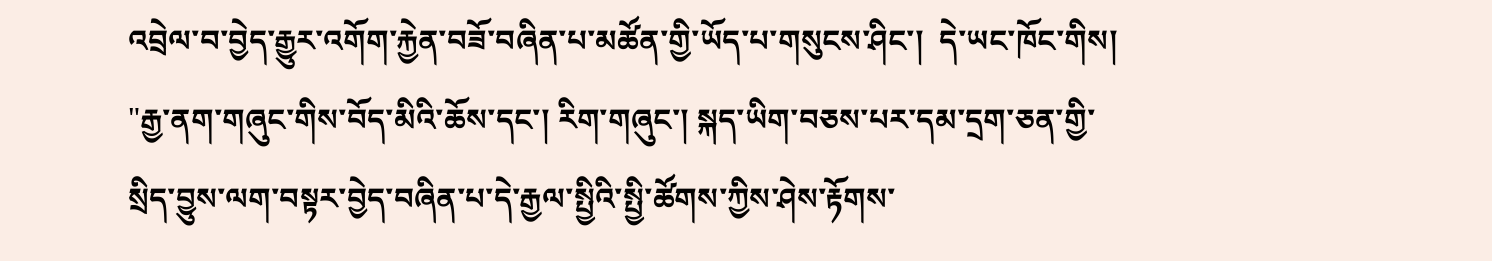འབྲེལ་བ་བྱེད་རྒྱུར་འགོག་རྐྱེན་བཟོ་བཞིན་པ་མཚོན་གྱི་ཡོད་པ་གསུངས་ཤིང་།  དེ་ཡང་ཁོང་གིས། "རྒྱ་ནག་གཞུང་གིས་བོད་མིའི་ཆོས་དང་། རིག་གཞུང་། སྐད་ཡིག་བཅས་པར་དམ་དྲག་ཅན་གྱི་སྲིད་བྱུས་ལག་བསྟར་བྱེད་བཞིན་པ་དེ་རྒྱལ་སྤྱིའི་སྤྱི་ཚོགས་ཀྱིས་ཤེས་རྟོགས་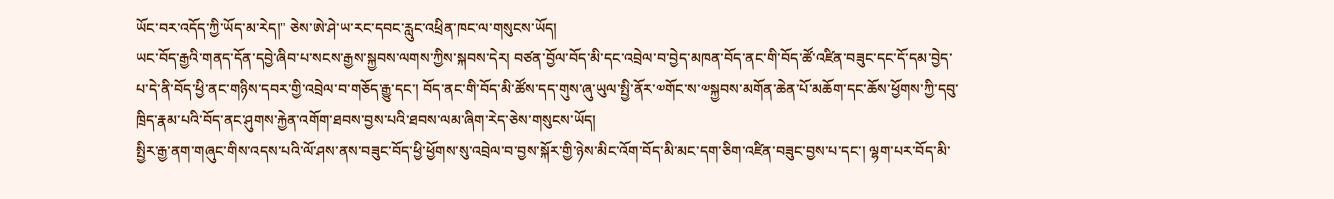ཡོང་བར་འདོད་ཀྱི་ཡོད་མ་རེད།" ཅེས་ཨེ་ཤེ་ཡ་རང་དབང་རླུང་འཕྲིན་ཁང་ལ་གསུངས་ཡོད།
ཡང་བོད་རྒྱའི་གནད་དོན་དབྱེ་ཞིབ་པ་སངས་རྒྱས་སྐྱབས་ལགས་ཀྱིས་སྐབས་དེར། བཙན་བྱོལ་བོད་མི་དང་འབྲེལ་བ་བྱེད་མཁན་བོད་ནང་གི་བོད་ཚོ་འཛིན་བཟུང་དང་དོ་དམ་བྱེད་པ་དེ་ནི་བོད་ཕྱི་ནང་གཉིས་དབར་གྱི་འབྲེལ་བ་གཅོད་རྒྱུ་དང་། བོད་ནང་གི་བོད་མི་ཚོས་དད་གུས་ཞུ་ཡུལ་སྤྱི་ནོར་༧གོང་ས་༧སྐྱབས་མགོན་ཆེན་པོ་མཆོག་དང་ཆོས་ཕྱོགས་ཀྱི་དབུ་ཁྲིད་རྣམ་པའི་བོད་ནང་ཤུགས་རྐྱེན་འགོག་ཐབས་བྱས་པའི་ཐབས་ལམ་ཞིག་རེད་ཅེས་གསུངས་ཡོད།
སྤྱིར་རྒྱ་ནག་གཞུང་གིས་འདས་པའི་ལོ་ཤས་ནས་བཟུང་བོད་ཕྱི་ཕྱོགས་སུ་འབྲེལ་བ་བྱས་སྐོར་གྱི་ཉེས་མིང་འོག་བོད་མི་མང་དག་ཅིག་འཛིན་བཟུང་བྱས་པ་དང་། ལྷག་པར་བོད་མི་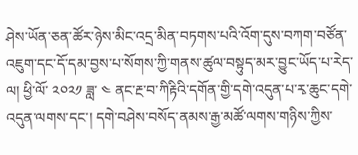ཤེས་ཡོན་ཅན་ཚོར་ཉེས་མིང་འདྲ་མིན་བཏགས་པའི་འོག་དུས་བཀག་བཙོན་འཇུག་དང་དོ་དམ་བྱས་པ་སོགས་ཀྱི་གནས་ཚུལ་བསྟུད་མར་བྱུང་ཡོད་པ་རེད་ལ། ཕྱི་ལོ་ ༢༠༢༡ ཟླ་ ༤ ནང་རྔ་བ་ཀིརྟིའི་དགོན་གྱི་དགེ་འདུན་པ་རྭ་ཆུང་དགེ་འདུན་ལགས་དང་། དགེ་བཤེས་བསོད་ནམས་རྒྱ་མཚོ་ལགས་གཉིས་ཀྱིས་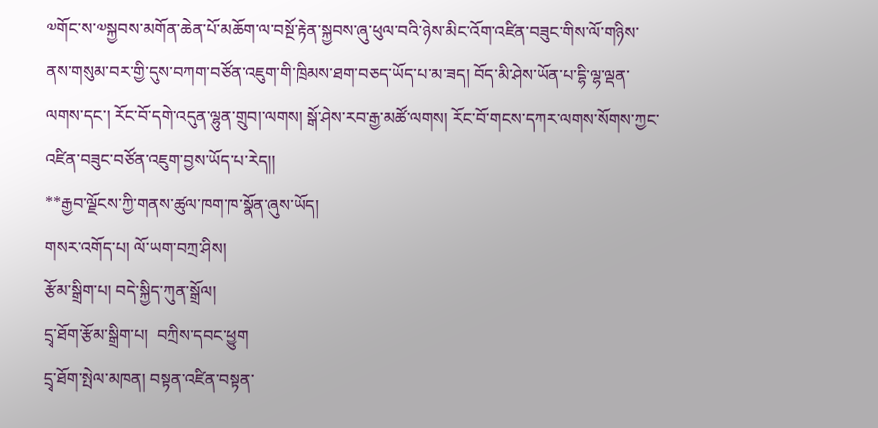༧གོང་ས་༧སྐྱབས་མགོན་ཆེན་པོ་མཆོག་ལ་བསྔོ་རྟེན་སྐྱབས་ཞུ་ཕུལ་བའི་ཉེས་མིང་འོག་འཛིན་བཟུང་གིས་ལོ་གཉིས་ནས་གསུམ་བར་གྱི་དུས་བཀག་བཙོན་འཇུག་གི་ཁྲིམས་ཐག་བཅད་ཡོད་པ་མ་ཟད། བོད་མི་ཤེས་ཡོན་པ་དྷི་ལྷ་ལྡན་ལགས་དང་། རོང་བོ་དགེ་འདུན་ལྷུན་གྲུབ།་ལགས། སྒོ་ཤེས་རབ་རྒྱ་མཚོ་ལགས། རོང་བོ་གངས་དཀར་ལགས་སོགས་ཀྱང་འཛིན་བཟུང་བཙོན་འཇུག་བྱས་ཡོད་པ་རེད།།
**རྒྱབ་ལྗོངས་ཀྱི་གནས་ཚུལ་ཁག་ཁ་སྣོན་ཞུས་ཡོད།
གསར་འགོད་པ། ལོ་ཡག་བཀྲ་ཤིས།
རྩོམ་སྒྲིག་པ། བདེ་སྐྱིད་ཀུན་སྒྲོལ།
དྲྭ་ཐོག་རྩོམ་སྒྲིག་པ།  བཀྲིས་དབང་ཕྱུག
དྲྭ་ཐོག་སྤེལ་མཁན། བསྟན་འཛིན་བསྟན་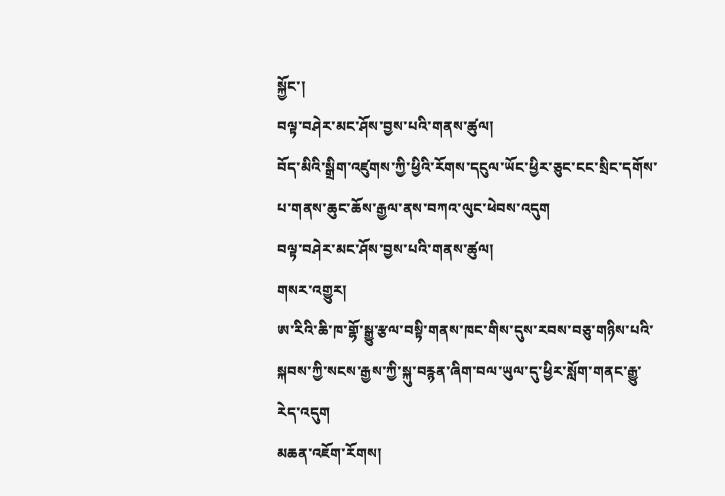སྐྱོང་།
བལྟ་བཤེར་མང་ཤོས་བྱས་པའི་གནས་ཚུལ།
བོད་མིའི་སྒྲིག་འཛུགས་ཀྱི་ཕྱིའི་རོགས་དངུལ་ཡོང་ཕྱིར་ཅུང་ངང་སྲིང་དགོས་པ་གནས་ཆུང་ཆོས་རྒྱལ་ནས་བཀའ་ལུང་ཕེབས་འདུག
བལྟ་བཤེར་མང་ཤོས་བྱས་པའི་གནས་ཚུལ།
གསར་འགྱུར།
ཨ་རིའི་ཆི་ཁ་གྷོ་སྒྱུ་རྩལ་བསྟི་གནས་ཁང་གིས་དུས་རབས་བཅུ་གཉིས་པའི་སྐབས་ཀྱི་སངས་རྒྱས་ཀྱི་སྐུ་བརྙན་ཞིག་བལ་ཡུལ་དུ་ཕྱིར་སློག་གནང་རྒྱུ་རེད་འདུག
མཆན་འཇོག་རོགས།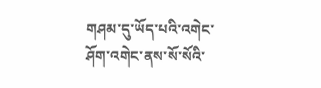གཤམ་དུ་ཡོད་པའི་འགེང་ཤོག་འགེང་ནས་སོ་སོའི་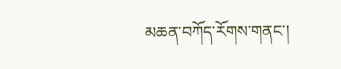མཆན་བཀོད་རོགས་གནང་།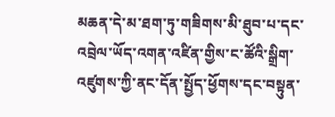མཆན་དེ་མ་ཐག་ཏུ་གཟིགས་མི་ཐུབ་པ་དང་འབྲེལ་ཡོད་འགན་འཛིན་གྱིས་ང་ཚོའི་སྒྲིག་འཛུགས་ཀྱི་ནང་དོན་སྤྱོད་ཕྱོགས་དང་བསྟུན་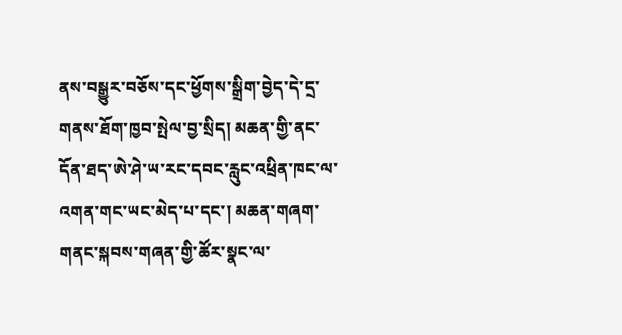ནས་བསྒྱུར་བཅོས་དང་ཕྱོགས་སྒྲིག་བྱེད་དེ་དྲ་གནས་ཐོག་ཁྱབ་སྤེལ་བྱ་སྲིད། མཆན་གྱི་ནང་དོན་ཐད་ཨེ་ཤེ་ཡ་རང་དབང་རླུང་འཕྲིན་ཁང་ལ་འགན་གང་ཡང་མེད་པ་དང་། མཆན་གཞག་གནང་སྐབས་གཞན་གྱི་ཚོར་སྣང་ལ་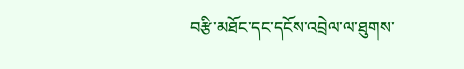བརྩི་མཐོང་དང་དངོས་འབྲེལ་ལ་ཐུགས་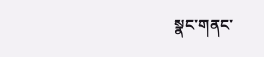སྣང་གནང་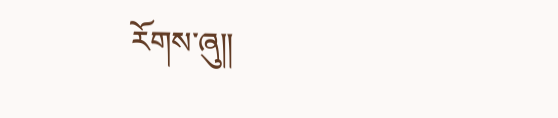རོགས་ཞུ༎